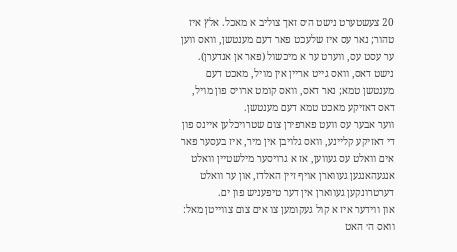20 צעשטערט נישט ה׳ס זאך צוליב א מאכל. אלץ איז טהור; נאר עס איז שלעכט פאר דעם מענטשן, וואס ווען ער עסט עס, ווערט ער א מיכשול (פאר אן אנדערן).
נישט דאס, וואס גייט אריין אין מויל, מאכט דעם מענטשן טמא; נאר דאס, וואס קומט ארויס פון מויל, דאס דאזיקע מאכט טמא דעם מענטשן.
ווער אבער עס וועט פארפירן צום שטרויכלען איינס פון די דאזיקע קליינע, וואס גלויבן אין מיר, איז בעסער פאר אים וואלט עס געווען, אז א גרויסער מילשטיין וואלט אנגעהאנגען געווארן אויף זיין האלדז, און ער וואלט דערטרונקען געווארן אין דער טיפעניש פון ים.
און ווידער איז א קול געקומען צו אים צום צווייטן מאל: וואס ה׳ האט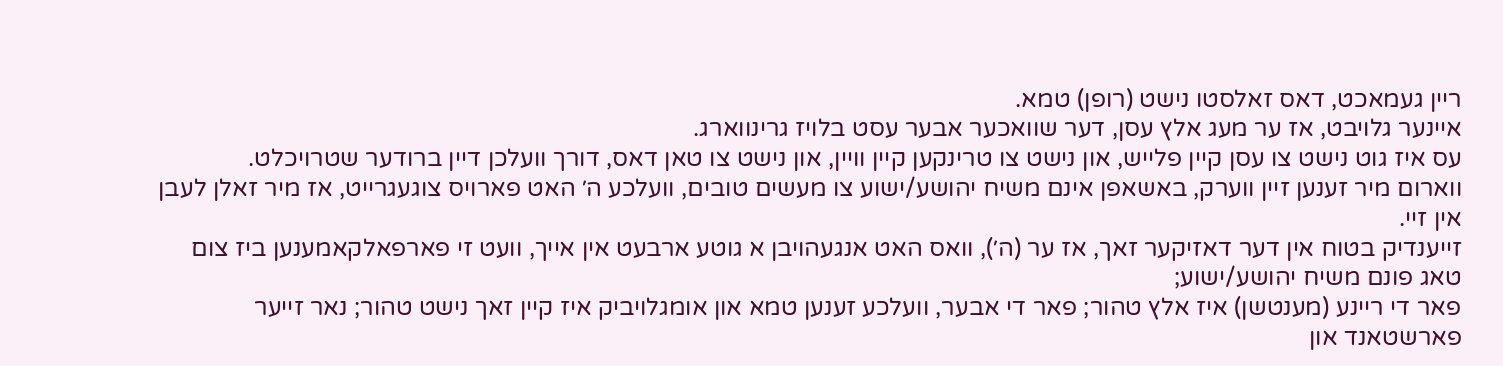ריין געמאכט, דאס זאלסטו נישט (רופן) טמא.
איינער גלויבט, אז ער מעג אלץ עסן, דער שוואכער אבער עסט בלויז גרינווארג.
עס איז גוט נישט צו עסן קיין פלייש, און נישט צו טרינקען קיין וויין, און נישט צו טאן דאס, דורך וועלכן דיין ברודער שטרויכלט.
ווארום מיר זענען זיין ווערק, באשאפן אינם משיח יהושע/ישוע צו מעשים טובים, וועלכע ה׳ האט פארויס צוגעגרייט, אז מיר זאלן לעבן אין זיי.
זייענדיק בטוח אין דער דאזיקער זאך, אז ער (ה׳), וואס האט אנגעהויבן א גוטע ארבעט אין אייך, וועט זי פארפאלקאמענען ביז צום טאג פונם משיח יהושע/ישוע;
פאר די ריינע (מענטשן) איז אלץ טהור; פאר די אבער, וועלכע זענען טמא און אומגלויביק איז קיין זאך נישט טהור; נאר זייער פארשטאנד און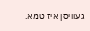געוויסן איז טמא.